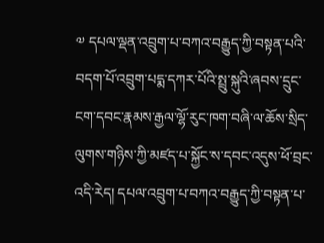༧ དཔལ་ལྡན་འབྲུག་པ་བཀའ་བརྒྱུད་ཀྱི་བསྟན་པའི་བདག་པོ་འབྲུག་པདྨ་དཀར་པོའི་སྤྲུ་སྐུའི་ཞབས་དྲུང་ངག་དབང་རྣམས་རྒྱལ་ལྷོ་རུང་ཁག་བཞི་ལ་ཆོས་སྲིད་ལུགས་གཉིས་ཀྱི་མཛད་པ་སྐྱོང་ས་དབང་འདུས་ཕོ་བྲང་འདི་རེད། དཔལ་འབྲུག་པ་བཀའ་བརྒྱུད་ཀྱི་བསྟན་པ་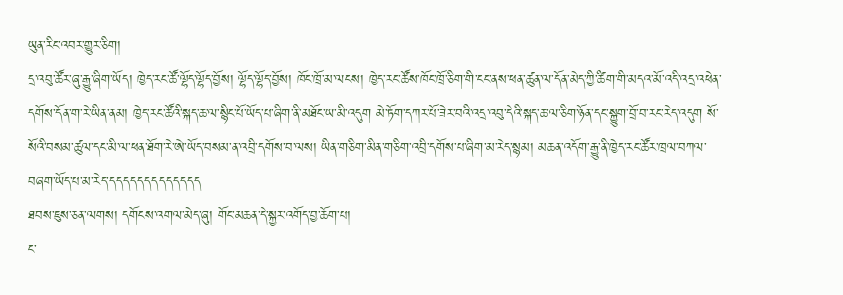ཡུན་རིང་འབར་གྱུར་ཅིག།
དྲ་འབུ་ཚོར་ཞུ་རྒྱུ་ཞིག་ཡོད། ཁྱེད་རང་ཚོ་ལྷོད་ལྷོད་བྱོས། ལྷོད་ལྷོད་བྱོས། ཁོང་ཁྲོ་མ་ལངས། ཁྱེད་རང་ཚོས་ཁོང་ཁྲོ་ཅིག་གི་ངང་ནས་ཕན་ཚུན་ལ་དོན་མེད་ཀྱི་ཚིག་གི་མདའ་མོ་འདི་འདྲ་འཕེན་དགོས་དོན་ག་རེ་ཡིན་ནམ། ཁྱེད་རང་ཚོའི་སྐད་ཆ་ལ་སྙིང་པོ་ཡོད་པ་ཞིག་ནི་མཐོང་ཡ་མི་འདུག མེ་ཏོག་དཀར་པོ་ཟེར་བའི་འདྲ་འབུ་དེའི་སྐད་ཆ་ལ་ཅིག་ཉོན་དང་སྐྱུག་བྲོ་བ་རང་རེད་འདུག སོ་སོའི་བསམ་ཚུལ་དང་མི་ལ་ཕན་ཐོག་རེ་ཨེ་ཡོད་བསམ་ན་འབྲི་དགོས་བ་ལས། ཡིན་གཅིག་མིན་གཅིག་འབྲི་དགོས་པ་ཞིག་མ་རེད་སྙམ། མཆན་འདོག་རྒྱུ་ནི་ཁྱེད་རང་ཚོར་ཁྲལ་བཀལ་བཞག་ཡོད་པ་མ་རེད་དདདདདདདདདདདདད
ཐབས་ཇུས་ཅན་ལགས། དགོངས་འགལ་མེད་ཞུ། གོང་མཆན་དེ་སྐྱར་འགོད་བྱ་ཆོག་པ།
ང་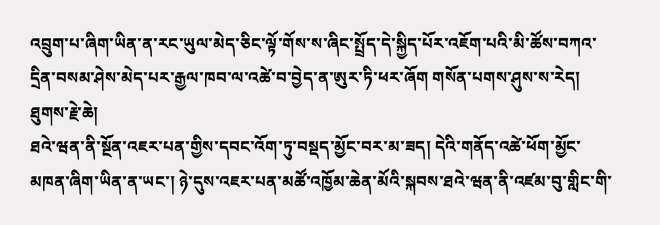འབྲུག་པ་ཞིག་ཡིན་ན་རང་ཡུལ་མེད་ཅིང་ལྟོ་གོས་ས་ཞིང་སྤྲོད་དེ་སྐྱིད་པོར་འཇོག་པའི་མི་ཚོས་བཀའ་དྲིན་བསམ་ཤེས་མེད་པར་རྒྱལ་ཁབ་ལ་འཚེ་བ་བྱེད་ན་ཨུར་ཏི་ཕར་ཞོག གསོན་པགས་ཤུས་ས་རེད།
ཐུགས་རྗེ་ཆེ།
ཐའེ་ཝན་ནི་སྔོན་འཇར་པན་གྱིས་དབང་འོག་ཏུ་བསྡད་མྱོང་བར་མ་ཟད། དེའི་གནོད་འཚེ་ཕོག་མྱོང་མཁན་ཞིག་ཡིན་ན་ཡང་། ཉེ་དུས་འཇར་པན་མཚོ་འཁྱོམ་ཆེན་མོའི་སྐབས་ཐའེ་ཝན་ནི་འཛམ་བུ་གླིང་གི་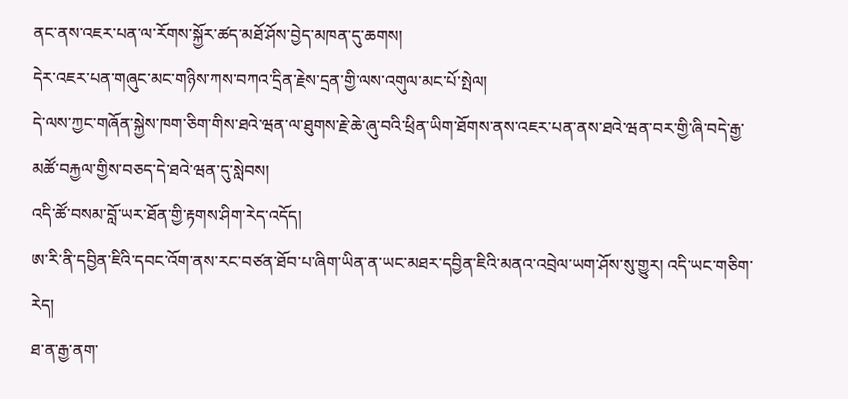ནང་ནས་འཇར་པན་ལ་རོགས་སྐྱོར་ཚད་མཐོ་ཤོས་བྱེད་མཁན་དུ་ཆགས།
དེར་འཇར་པན་གཞུང་མང་གཉིས་ཀས་བཀའ་དྲིན་རྗེས་དྲན་གྱི་ལས་འགུལ་མང་པོ་སྤེལ།
དེ་ལས་ཀྱང་གཞོན་སྐྱེས་ཁག་ཅིག་གིས་ཐའེ་ཝན་ལ་ཐུགས་རྗེ་ཆེ་ཞུ་བའི་ཕྲིན་ཡིག་ཐོགས་ནས་འཇར་པན་ནས་ཐའེ་ཝན་བར་གྱི་ཞི་བདེ་རྒྱ་མཚོ་བརྐྱལ་གྱིས་བཅད་དེ་ཐའེ་ཝན་དུ་སླེབས།
འདི་ཚོ་བསམ་བློ་ཡར་ཐོན་གྱི་རྟགས་ཤིག་རེད་འདོད།
ཨ་རི་ནི་དབྱིན་ཇིའི་དབང་འོག་ནས་རང་བཙན་ཐོབ་པ་ཞིག་ཡིན་ན་ཡང་མཐར་དབྱིན་ཇིའི་མནའ་འབྲེལ་ཡག་ཤོས་སུ་གྱུར། འདི་ཡང་གཅིག་རེད།
ཐ་ན་རྒྱ་ནག་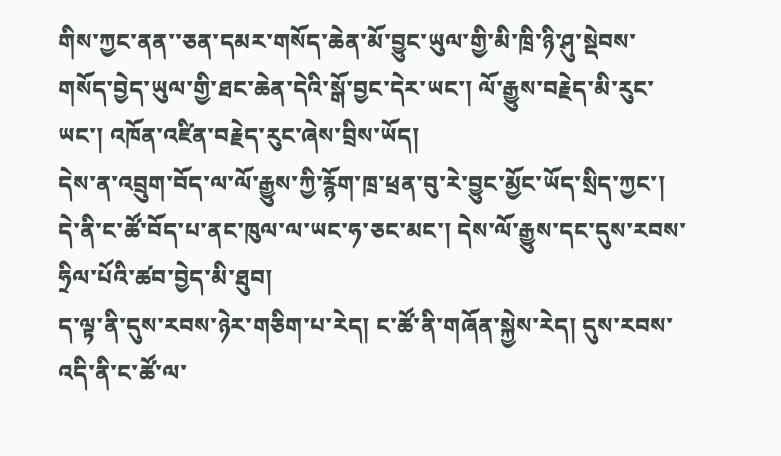གིས་ཀྱང་ནན་་ཅན་དམར་གསོད་ཆེན་མོ་བྱུང་ཡུལ་གྱི་མི་ཁྲི་ཉི་ཤུ་སྡེབས་གསོད་བྱེད་ཡུལ་གྱི་ཐང་ཆེན་དེའི་སྒོ་བྱང་དེར་ཡང་། ལོ་རྒྱུས་བརྗེད་མི་རུང་ཡང་། འཁོན་འཛིན་བརྗེད་རུང་ཞེས་བྲིས་ཡོད།
དེས་ན་འབྲུག་བོད་ལ་ལོ་རྒྱུས་ཀྱི་རྙོག་ཁྲ་ཕྲན་བུ་རེ་བྱུང་མྱོང་ཡོད་སྲིད་ཀྱང་། དེ་ནི་ང་ཚོ་བོད་པ་ནང་ཁུལ་ལ་ཡང་ཧ་ཅང་མང་། དེས་ལོ་རྒྱུས་དང་དུས་རབས་ཧྲིལ་པོའི་ཚབ་བྱེད་མི་ཐུབ།
ད་ལྟ་ནི་དུས་རབས་ཉེར་གཅིག་པ་རེད། ང་ཚོ་ནི་གཞོན་སྐྱེས་རེད། དུས་རབས་འདི་ནི་ང་ཚོ་ལ་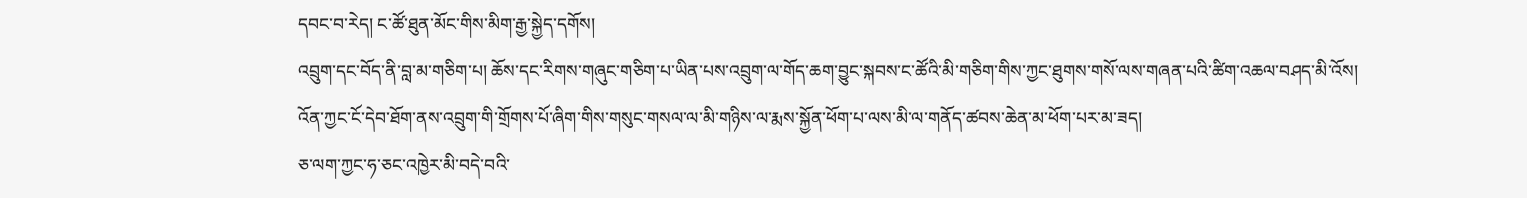དབང་བ་རེད། ང་ཚོ་ཐུན་མོང་གིས་མིག་རྒྱ་སྐྱེད་དགོས།
འབྲུག་དང་བོད་ནི་བླ་མ་གཅིག་པ། ཆོས་དང་རིགས་གཞུང་གཅིག་པ་ཡིན་པས་འབྲུག་ལ་གོད་ཆག་བྱུང་སྐབས་ང་ཚོའི་མི་གཅིག་གིས་ཀྱང་ཐུགས་གསོ་ལས་གཞན་པའི་ཚིག་འཆལ་བཤད་མི་འོས།
འོན་ཀྱང་ངོ་དེབ་ཐོག་ནས་འབྲུག་གི་གྲོགས་པོ་ཞིག་གིས་གསུང་གསལ་ལ་མི་གཉིས་ལ་རྨས་སྐྱོན་ཕོག་པ་ལས་མི་ལ་གནོད་ཚབས་ཆེན་མ་ཕོག་པར་མ་ཟད།
ཅ་ལག་ཀྱང་ཧ་ཅང་འཁྱེར་མི་བདེ་བའི་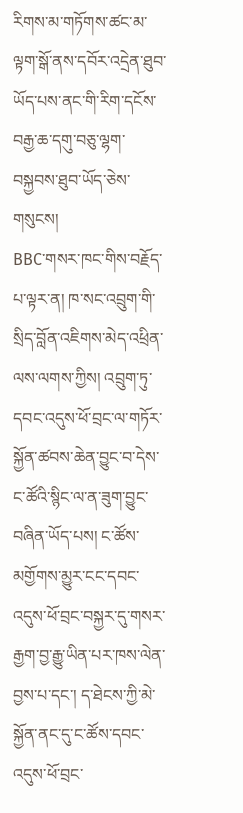རིགས་མ་གཏོགས་ཚང་མ་ལྟག་སྒོ་ནས་དབོར་འདྲེན་ཐུབ་ཡོད་པས་ནང་གི་རིག་དངོས་བརྒྱ་ཆ་དགུ་བཅུ་ལྷག་བསྐྱབས་ཐུབ་ཡོད་ཅེས་གསུངས།
BBC་གསར་ཁང་གིས་བརྗོད་པ་ལྟར་ན། ཁ་སང་འབྲུག་གི་སྲིད་བློན་འཇིགས་མེད་འཕྲིན་ལས་ལགས་ཀྱིས། འབྲུག་ཏུ་དབང་འདུས་ཕོ་བྲང་ལ་གཏོར་སྐྱོན་ཚབས་ཆེན་བྱུང་བ་དེས་ང་ཚོའི་སྙིང་ལ་ན་ཟུག་བྱུང་བཞིན་ཡོད་པས། ང་ཚོས་མགྱོགས་མྱུར་ངང་དབང་འདུས་ཕོ་བྲང་བསྐྱར་དུ་གསར་རྒྱག་བྱ་རྒྱུ་ཡིན་པར་ཁས་ལེན་བྱས་པ་དང་། ད་ཐེངས་ཀྱི་མེ་སྐྱོན་ནང་དུ་ང་ཚོས་དབང་འདུས་ཕོ་བྲང་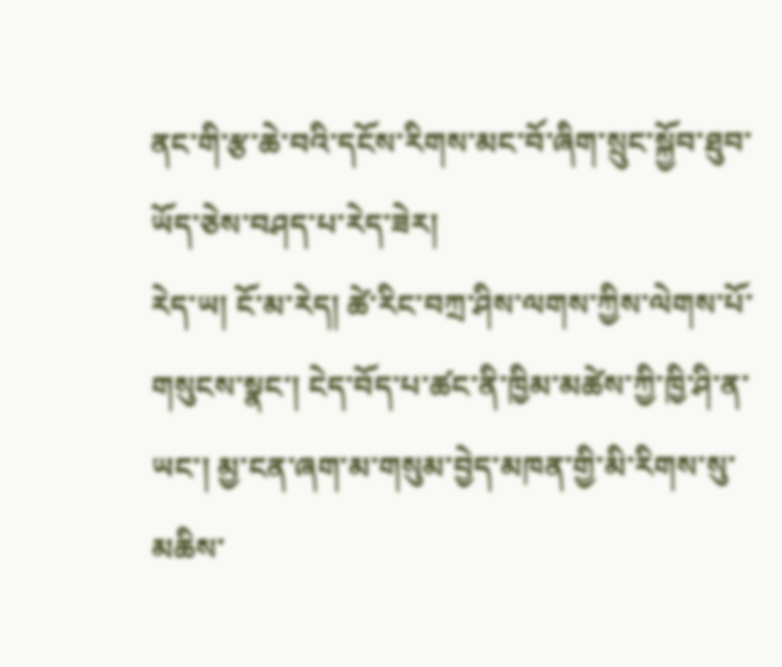ནང་གི་རྩ་ཆེ་བའི་དངོས་རིགས་མང་བོ་ཞིག་སྲུང་སྐྱོབ་ཐུབ་ཡོད་ཅེས་བཤད་པ་རེད་ཟེར།
རེད་ཡ། ངོ་མ་རེད། ཚེ་རིང་བཀྲ་ཤིས་ལགས་ཀྱིས་ལེགས་པོ་གསུངས་སྣང་། ངེད་བོད་པ་ཚང་ནི་ཁྱིམ་མཚེས་ཀྱི་ཁྱི་ཤི་ན་ཡང་། མྱ་ངན་ཞག་མ་གསུམ་བྱེད་མཁན་གྱི་མི་རིགས་སུ་མཆིས་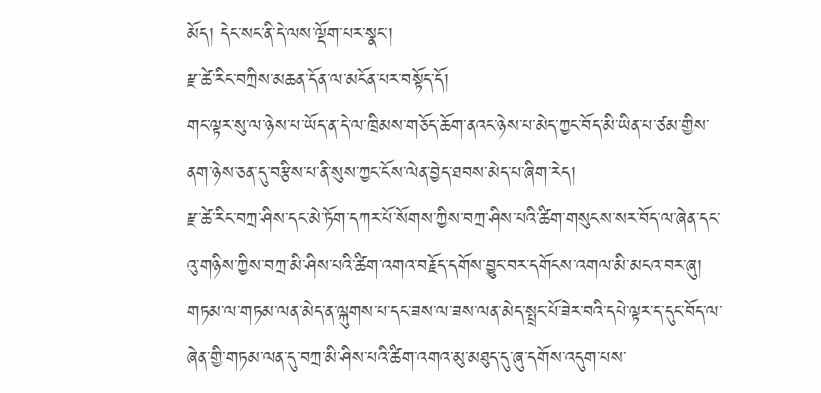མོད། དེང་སང་ནི་དེ་ལས་ལྡོག་པར་སྣང་།
རྫ་ཚེ་རིང་བཀྲིས་མཆན་དོན་ལ་མངོན་པར་བསྟོད་དོ།
གང་ལྟར་སུ་ལ་ཉེས་པ་ཡོད་ན་དེ་ལ་ཁྲིམས་གཅོད་ཆོག་ནའང་ཉེས་པ་མེད་ཀྱང་བོད་མི་ཡིན་པ་ཙམ་གྱིས་ནག་ཉེས་ཅན་དུ་བརྩིས་པ་ནི་སུས་ཀྱང་ངོས་ལེན་བྱེད་ཐབས་མེད་པ་ཞིག་རེད།
རྫ་ཚེ་རིང་བཀྲ་ཤིས་དང་མེ་ཏོག་དཀར་པོ་སོགས་ཀྱིས་བཀྲ་ཤིས་པའི་ཚིག་གསུངས་སར་བོད་ལ་ཞེན་དང་འུ་གཉིས་ཀྱིས་བཀྲ་མི་ཤིས་པའི་ཚིག་འགའ་བརྗོད་དགོས་བྱུང་བར་དགོངས་འགལ་མི་མངའ་བར་ཞུ། གཏམ་ལ་གཏམ་ལན་མེད་ན་ལྐུགས་པ་དང་ཟས་ལ་ཟས་ལན་མེད་སྤྲང་པོ་ཟེར་བའི་དཔེ་ལྟར་ད་དུང་བོད་ལ་ཞེན་གྱི་གཏམ་ལན་དུ་བཀྲ་མི་ཤིས་པའི་ཚིག་འགའ་མུ་མཐུད་དུ་ཞུ་དགོས་འདུག་པས་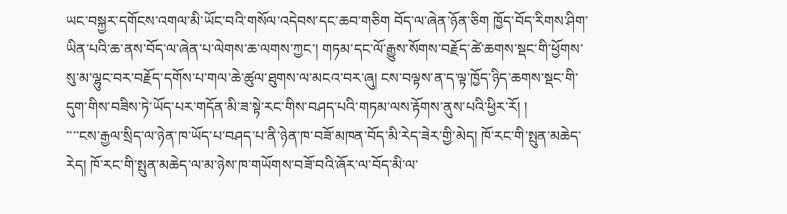ཡང་བསྐྱར་དགོངས་འགལ་མི་ཡོང་བའི་གསོལ་འདེབས་དང་ཆབ་གཅིག བོད་ལ་ཞེན་ཉོན་ཅིག ཁྱོད་བོད་རིགས་ཤིག་ཡིན་པའི་ཆ་ནས་བོད་ལ་ཞེན་པ་ལེགས་ཆ་ལགས་ཀྱང་། གཏམ་དང་ལོ་རྒྱུས་སོགས་བརྗོད་ཚེ་ཆགས་སྡང་གི་ཕྱོགས་སུ་མ་ལྷུང་བར་བརྗོད་དགོས་པ་གལ་ཆེ་ཚུལ་ཐུགས་ལ་མངའ་བར་ཞུ། ངས་བལྟས་ན་ད་ལྟ་ཁྱོད་ཉིད་ཆགས་སྡང་གི་དུག་གིས་བཟིས་ཏེ་ཡོད་པར་གདོན་མི་ཟ་སྟེ་རང་གིས་བཤད་པའི་གཏམ་ལས་རྟོགས་ནུས་པའི་ཕྱིར་རོ། །
་་་་ངས་རྒྱལ་སྲིད་ལ་ཉེན་ཁ་ཡོད་པ་བཤད་པ་ནི་ཉེན་ཁ་བཟོ་མཁན་བོད་མི་རེད་ཟེར་གྱི་མེད། ཁོ་རང་གི་སྤུན་མཆེད་རེད། ཁོ་རང་གི་སྤུན་མཆེད་ལ་མ་ཉེས་ཁ་གཡོགས་བཟོ་བའི་ཞོར་ལ་བོད་མི་ལ་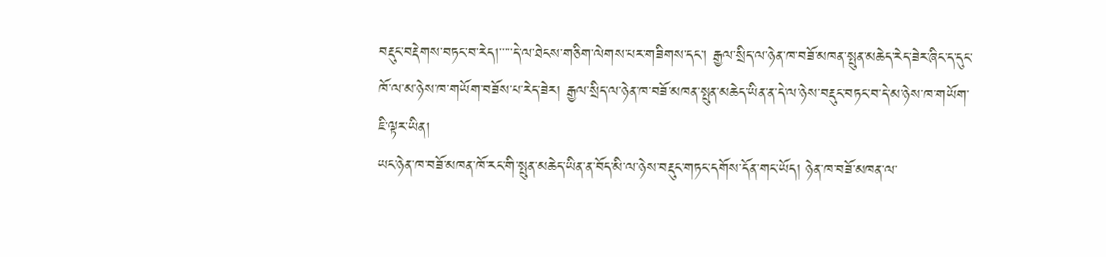བརྡུང་བརྡེགས་བཏང་བ་རེད།་་་་་དེ་ལ་ཐེངས་གཅིག་ལེགས་པར་གཟིགས་དང་། རྒྱལ་སྲིད་ལ་ཉེན་ཁ་བཟོ་མཁན་སྤུན་མཆེད་རེད་ཟེར་ཞིང་ད་དུང་ཁོ་ལ་མ་ཉེས་ཁ་གཡོག་བཟོས་པ་རེད་ཟེར། རྒྱལ་སྲིད་ལ་ཉེན་ཁ་བཟོ་མཁན་སྤུན་མཆེད་ཡིན་ན་དེ་ལ་ཉེས་བརྡུང་བཏང་བ་དེ་མ་ཉེས་ཁ་གཡོག་ཇི་ལྟར་ཡིན།
ཡང་ཉེན་ཁ་བཟོ་མཁན་ཁོ་རང་གི་སྤུན་མཆེད་ཡིན་ན་བོད་མི་ལ་ཉེས་བརྡུང་གཏང་དགོས་དོན་གང་ཡོད། ཉེན་ཁ་བཟོ་མཁན་ལ་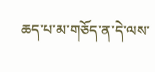ཆད་པ་མ་གཅོད་ན་དེ་ལས་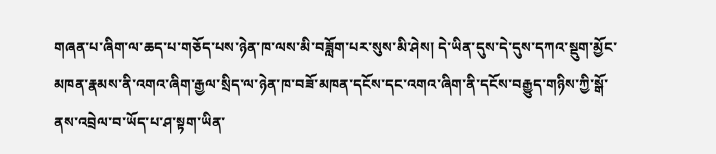གཞན་པ་ཞིག་ལ་ཆད་པ་གཅོད་པས་ཉེན་ཁ་ལས་མི་བཟློག་པར་སུས་མི་ཤེས། དེ་ཡིན་དུས་དེ་དུས་དཀའ་སྡུག་མྱོང་མཁན་རྣམས་ནི་འགའ་ཞིག་རྒྱལ་སྲིད་ལ་ཉེན་ཁ་བཟོ་མཁན་དངོས་དང་འགའ་ཞིག་ནི་དངོས་བརྒྱུད་གཉིས་ཀྱི་སྒོ་ནས་འབྲེལ་བ་ཡོད་པ་ཤ་སྟག་ཡིན་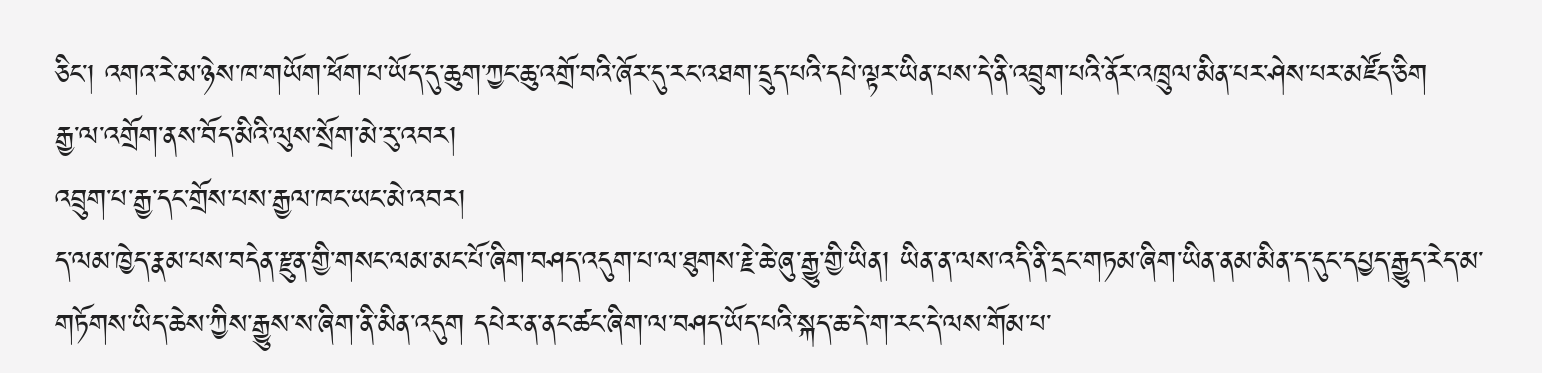ཅིང་། འགའ་རེ་མ་ཉེས་ཁ་གཡོག་ཕོག་པ་ཡོད་དུ་ཆུག་ཀྱང་ཆུ་འགྲོ་བའི་ཞོར་དུ་རང་འཐག་དྲུད་པའི་དཔེ་ལྟར་ཡིན་པས་དེ་ནི་འབྲུག་པའི་ནོར་འཁྲུལ་མིན་པར་ཤེས་པར་མཛོད་ཅིག
རྒྱ་ལ་འགྲོག་ནས་བོད་མིའི་ལུས་སྲོག་མེ་རུ་འབར།
འབྲུག་པ་རྒྱ་དང་གྲོས་པས་རྒྱལ་ཁང་ཡང་མེ་འབར།
ད་ལམ་ཁྱེད་རྣམ་པས་བདེན་རྫུན་གྱི་གསང་ལམ་མང་པོ་ཞིག་བཤད་འདུག་པ་ལ་ཐུགས་རྗེ་ཆེ་ཞུ་རྒྱུ་གྱི་ཡིན། ཡིན་ན་ལས་འདི་ནི་དྲང་གཏམ་ཞིག་ཡིན་ནམ་མིན་ད་དུང་དཔྱད་རྒྱུད་རེད་མ་གཏོགས་ཡིད་ཆེས་ཀྱིས་རྒྱུས་ས་ཞིག་ནི་མིན་འདུག དཔེར་ན་ནང་ཚང་ཞིག་ལ་བཤད་ཡོད་པའི་སྐད་ཆ་དེ་ག་རང་དེ་ལས་གོམ་པ་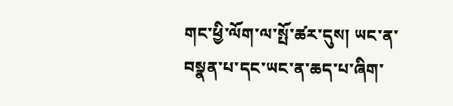གང་ཕྱི་ལོག་ལ་སྤོ་ཚར་དུས། ཡང་ན་བསྣན་པ་དང་ཡང་ན་ཆད་པ་ཞིག་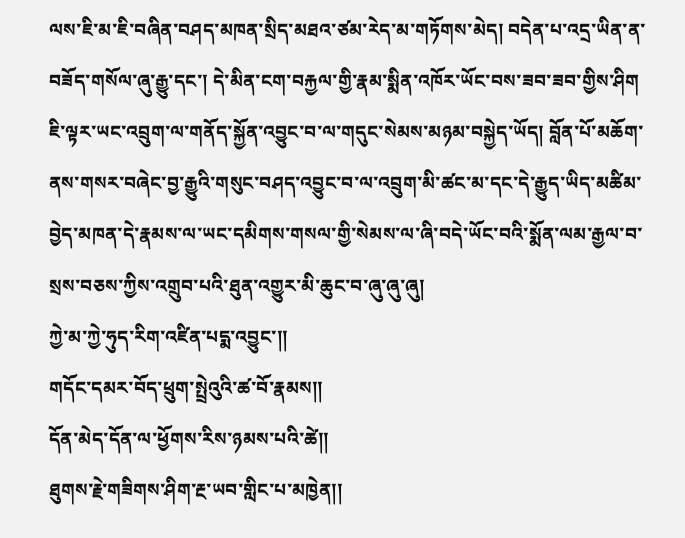ལས་ཇི་མ་ཇི་བཞིན་བཤད་མཁན་སྲིད་མཐའ་ཙམ་རེད་མ་གཏོགས་མེད། བདེན་པ་འདྲ་ཡིན་ན་བཟོད་གསོལ་ཞུ་རྒྱུ་དང་། དེ་མིན་ངག་བརྐྱལ་གྱི་རྣམ་སྨིན་འཁོར་ཡོང་བས་ཟབ་ཟབ་གྱིས་ཤིག
ཇི་ལྟར་ཡང་འབྲུག་ལ་གནོད་སྐྱོན་འབྱུང་བ་ལ་གདུང་སེམས་མཉམ་བསྐྱེད་ཡོད། བློན་པོ་མཆོག་ནས་གསར་བཞེང་བྱ་རྒྱུའི་གསུང་བཤད་འབྱུང་བ་ལ་འབྲུག་མི་ཚང་མ་དང་དེ་རྒྱུད་ཡིད་མཚིམ་བྱེད་མཁན་དེ་རྣམས་ལ་ཡང་དམིགས་གསལ་གྱི་སེམས་ལ་ཞི་བདེ་ཡོང་བའི་སྨོན་ལམ་རྒྱལ་བ་སྲས་བཅས་ཀྱིས་འགྲུབ་པའི་ཐུན་འགྱུར་མི་ཆུང་བ་ཞུ་ཞུ་ཞུ།
ཀྱེ་མ་ཀྱེ་ཧུད་རིག་འཛིན་པདྨ་འབྱུང་།།
གདོང་དམར་བོད་ཕྲུག་སྤྲེའུའི་ཚ་བོ་རྣམས།།
དོན་མེད་དོན་ལ་ཕྱོགས་རིས་ཉམས་པའི་ཚེ།།
ཐུགས་རྗེ་གཟིགས་ཤིག་རྔ་ཡབ་གླིང་པ་མཁྱེན།།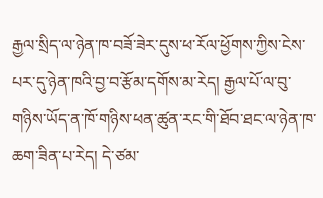རྒྱལ་སྲིད་ལ་ཉེན་ཁ་བཟོ་ཟེར་དུས་ཕ་རོལ་ཕྱོགས་ཀྱིས་ངེས་པར་དུ་ཉེན་ཁའི་བྱ་བ་རྩོམ་དགོས་མ་རེད། རྒྱལ་པོ་ལ་བུ་གཉིས་ཡོད་ན་ཁོ་གཉིས་ཕན་ཚུན་རང་གི་ཐོབ་ཐང་ལ་ཉེན་ཁ་ཆག་ཟིན་པ་རེད། དེ་ཙམ་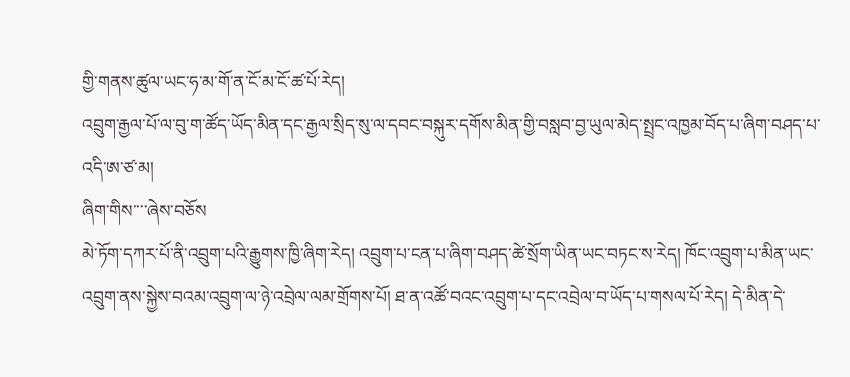གྱི་གནས་ཚུལ་ཡང་ཧ་མ་གོ་ན་ངོ་མ་ངོ་ཚ་པོ་རེད།
འབྲུག་རྒྱལ་པོ་ལ་བུ་ག་ཚོད་ཡོད་མིན་དང་རྒྱལ་སྲིད་སུ་ལ་དབང་བསྐུར་དགོས་མིན་གྱི་བསླབ་བྱ་ཡུལ་མེད་སྤྲང་འཁྱམ་བོད་པ་ཞིག་བཤད་པ་འདི་ཨ་ཙ་མ།
ཞིག་གིས་་་་ཞེས་བཅོས
མེ་ཏོག་དཀར་པོ་ནི་འབྲུག་པའི་རྒྱུགས་ཁྱི་ཞིག་རེད། འབྲུག་པ་ངན་པ་ཞིག་བཤད་ཚེ་སྲོག་ཡིན་ཡང་བཏང་ས་རེད། ཁོང་འབྲུག་པ་མིན་ཡང་འབྲུག་ནས་སྐྱེས་བའམ་འབྲུག་ལ་ཉེ་འབྲེལ་ལམ་གྲོགས་པོ། ཐ་ན་འཚོ་བའང་འབྲུག་པ་དང་འབྲེལ་བ་ཡོད་པ་གསལ་པོ་རེད། དེ་མིན་དེ་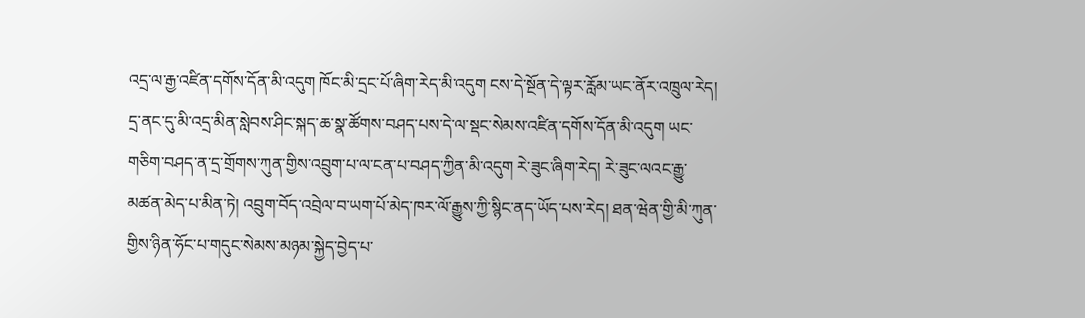འདྲ་ལ་རྒྱ་འཛིན་དགོས་དོན་མི་འདུག ཁོང་མི་དྲང་པོ་ཞིག་རེད་མི་འདུག ངས་དེ་སྔོན་དེ་ལྟར་རློམ་ཡང་ནོར་འཁྲུལ་རེད། དྲ་ནང་དུ་མི་འདྲ་མིན་སླེབས་ཤིང་སྐད་ཆ་སྣ་ཚོགས་བཤད་པས་དེ་ལ་སྡང་སེམས་འཛིན་དགོས་དོན་མི་འདུག ཡང་གཅིག་བཤད་ན་དྲ་གྲོགས་ཀུན་གྱིས་འབྲུག་པ་ལ་ངན་པ་བཤད་ཀྱིན་མི་འདུག རེ་ཟུང་ཞིག་རེད། རེ་ཟུང་ལའང་རྒྱུ་མཚན་མེད་པ་མིན་ཏེ། འབྲུག་བོད་འབྲེལ་བ་ཡག་པོ་མེད་ཁར་ལོ་རྒྱུས་ཀྱི་སྙིང་ནད་ཡོད་པས་རེད། ཐན་ཝེན་གྱི་མི་ཀུན་གྱིས་ཉིན་ཧོང་པ་གདུང་སེམས་མཉམ་སྐྱེད་བྱེད་པ་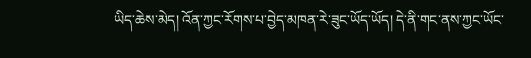ཡིད་ཆེས་མེད། འོན་ཀྱང་རོགས་པ་བྱེད་མཁན་རེ་ཟུང་ཡོད་ཡོད། དེ་ནི་གང་ནས་ཀྱང་ཡོང་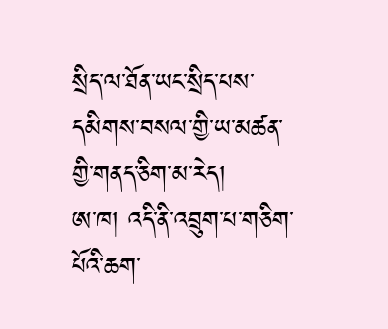སྲིད་ལ་ཐོན་ཡང་སྲིད་པས་དམིགས་བསལ་གྱི་ཡ་མཚན་གྱི་གནད་ཅིག་མ་རེད།
ཨ་ཁ། འདི་ནི་འབྲུག་པ་གཅིག་པོའི་ཆག་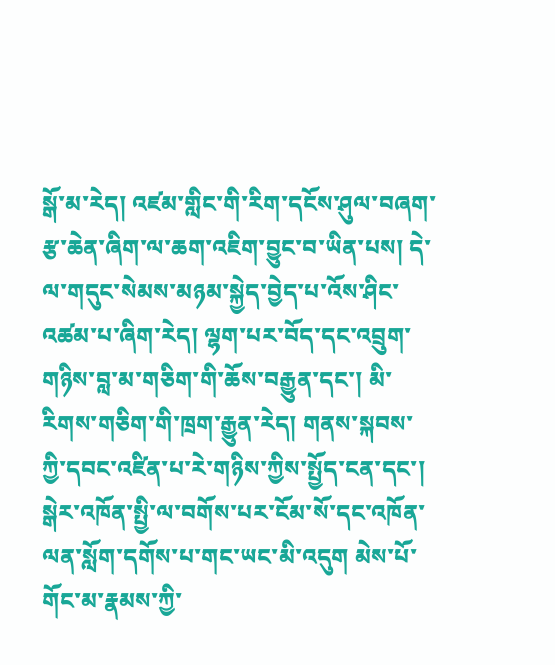སྒོ་མ་རེད། འཛམ་གླིང་གི་རིག་དངོས་ཤུལ་བཞག་རྩ་ཆེན་ཞིག་ལ་ཆག་འཇིག་བྱུང་བ་ཡིན་པས། དེ་ལ་གདུང་སེམས་མཉམ་སྐྱེད་བྱེད་པ་འོས་ཤིང་འཚམ་པ་ཞིག་རེད། ལྷག་པར་བོད་དང་འབྲུག་གཉིས་བླ་མ་གཅིག་གི་ཆོས་བརྒྱུན་དང་། མི་རིགས་གཅིག་གི་ཁྲག་རྒྱུན་རེད། གནས་སྐབས་ཀྱི་དབང་འཛིན་པ་རེ་གཉིས་ཀྱིས་སྤྱོད་ངན་དང་། སྒེར་འཁོན་སྤྱི་ལ་བགོས་པར་ངོམ་སོ་དང་འཁོན་ལན་སློག་དགོས་པ་གང་ཡང་མི་འདུག མེས་པོ་གོང་མ་རྣམས་ཀྱི་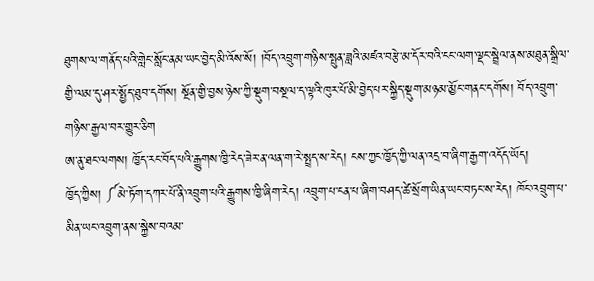ཐུགས་ལ་གནོད་པའི་གླེང་སློང་ནམ་ཡང་བྱེད་མི་འོས་སོ། །བོད་འབྲུག་གཉིས་སྤུན་ཟླའི་མཛའ་བརྩེ་མ་དོར་བའི་ངང་ལག་ལྡང་སྦྲེལ་ནས་མཐུན་སྒྲིལ་གྱི་ལམ་དུ་ཤར་སྤྱོད་ཐུབ་དགོས། སྔོན་གྱི་བྱས་ཉེས་ཀྱི་སྡུག་བསྔལ་ད་ལྟའི་ཁུར་པོ་མི་བྱེད་པར་སྐྱིད་སྡུག་མཉམ་མྱོང་གནང་དགོས། བོད་འབྲུག་གཉིས་རྒྱལ་བར་གྱུར་ཅིག
ཨ་ནུ་ཐང་ལགས། ཁྱོད་རང་བོད་པའི་རྒྱུགས་ཁྱི་རེད་ཟེར་ན་ལན་ག་རེ་སྤྲད་ས་རེད། ངས་ཀྱང་ཁྱོད་ཀྱི་ལན་འདྲ་བ་ཞིག་རྒྱག་འདོད་ཡོད།
ཁྱོད་ཀྱིས། ༼མེ་ཏོག་དཀར་པོ་ནི་འབྲུག་པའི་རྒྱུགས་ཁྱི་ཞིག་རེད། འབྲུག་པ་ངན་པ་ཞིག་བཤད་ཚེ་སྲོག་ཡིན་ཡང་བཏང་ས་རེད། ཁོང་འབྲུག་པ་མིན་ཡང་འབྲུག་ནས་སྐྱེས་བའམ་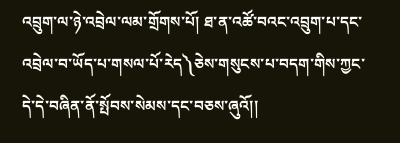འབྲུག་ལ་ཉེ་འབྲེལ་ལམ་གྲོགས་པོ། ཐ་ན་འཚོ་བའང་འབྲུག་པ་དང་འབྲེལ་བ་ཡོད་པ་གསལ་པོ་རེད༽ཅེས་གསུངས་པ་བདག་གིས་ཀྱང་དེ་དེ་བཞིན་ནོ་སྤོབས་སེམས་དང་བཅས་ཞུའོ།།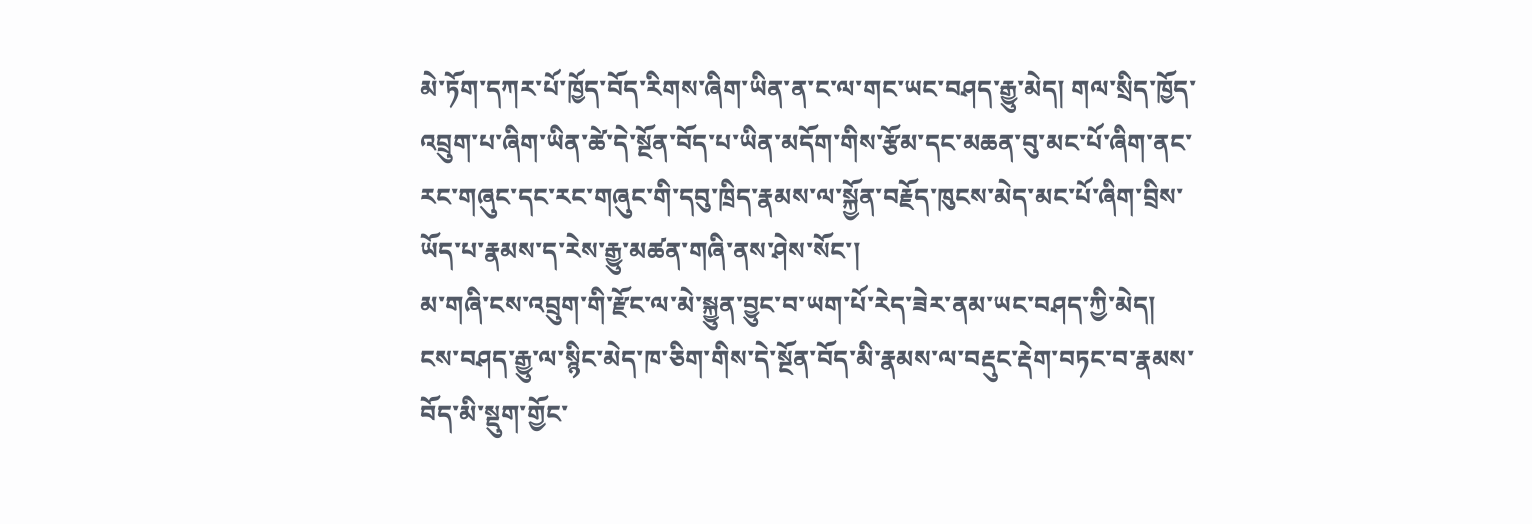མེ་ཏོག་དཀར་པོ་ཁྱོད་བོད་རིགས་ཞིག་ཡིན་ན་ང་ལ་གང་ཡང་བཤད་རྒྱུ་མེད། གལ་སྲིད་ཁྱོད་འབྲུག་པ་ཞིག་ཡིན་ཚེ་དེ་སྔོན་བོད་པ་ཡིན་མདོག་གིས་རྩོམ་དང་མཆན་བུ་མང་པོ་ཞིག་ནང་རང་གཞུང་དང་རང་གཞུང་གི་དབུ་ཁྲིད་རྣམས་ལ་སྐྱོན་བརྗོད་ཁུངས་མེད་མང་པོ་ཞིག་བྲིས་ཡོད་པ་རྣམས་ད་རེས་རྒྱུ་མཚན་གཞི་ནས་ཤེས་སོང་།
མ་གཞི་ངས་འབྲུག་གི་རྫོང་ལ་མེ་སྐྱུན་བྱུང་བ་ཡག་པོ་རེད་ཟེར་ནམ་ཡང་བཤད་ཀྱི་མེད། ངས་བཤད་རྒྱུ་ལ་སྙིང་མེད་ཁ་ཅིག་གིས་དེ་སྔོན་བོད་མི་རྣམས་ལ་བརྡུང་རྡེག་བཏང་བ་རྣམས་བོད་མི་སྡུག་གྱོང་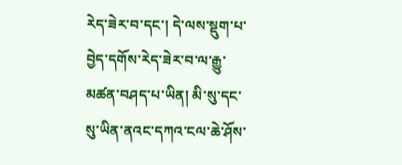རེད་ཟེར་བ་དང་། དེ་ལས་སྡུག་པ་བྱེད་དགོས་རེད་ཟེར་བ་ལ་རྒྱུ་མཚན་བཤད་པ་ཡིན། མི་སུ་དང་སུ་ཡིན་ནའང་དཀའ་ངལ་ཆེ་ཤོས་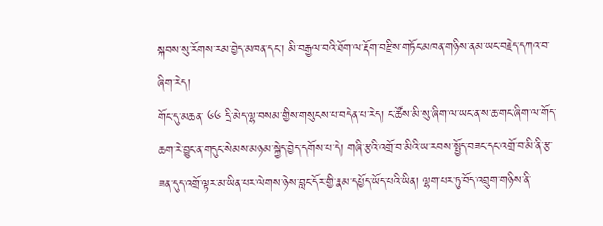སྐབས་སུ་རོགས་རམ་བྱེད་མཁན་དང་། མི་བརྒྱལ་བའི་ཐོག་ལ་རྡོག་བརྫིས་གཏོང་མཁན་གཉིས་ནམ་ཡང་བརྗེད་དཀའ་བ་ཞིག་རེད།
གོང་དུ་མཆན་ ༦༦ དྲི་མེད་ལྷ་བསམ་གྱིས་གསུངས་པ་བདེན་པ་རེད། ང་ཚོས་མི་སུ་ཞིག་ལ་ཡང་ན་ས་ཆ་གང་ཞིག་ལ་གོད་ཆག་རེ་བྱུང་ན་གདུང་སེམས་མཉམ་སྐྱེད་བྱེད་དགོས་པ་དེ། གཞི་རྩའི་འགྲོ་བ་མིའི་ཡ་རབས་སྤྱོད་བཟང་དང་འགྲོ་བ་མི་ནི་རྩ་ཟན་དུད་འགྲོ་ལྟར་མ་ཡིན་པར་ལེགས་ཉེས་བླང་དོར་གྱི་རྣམ་དཔྱོད་ཡོད་པའི་ཡིན། ལྷག་པར་ཏུ་བོད་འབྲུག་གཉིས་ནི་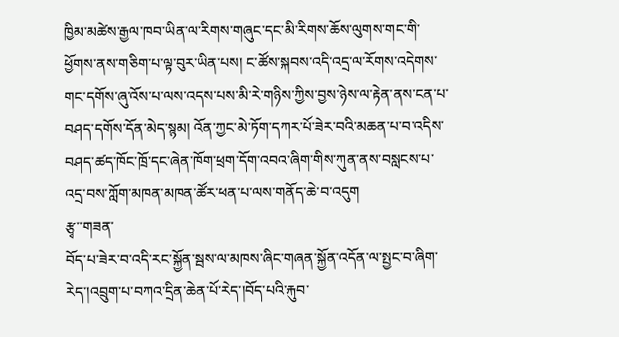ཁྱིམ་མཚེས་རྒྱལ་ཁབ་ཡིན་ལ་རིགས་གཞུང་དང་མི་རིགས་ཆོས་ལུགས་གང་གི་ཕྱོགས་ནས་གཅིག་པ་ལྟ་བུར་ཡིན་པས། ང་ཚོས་སྐབས་འདི་འདྲ་ལ་རོགས་འདེགས་གང་དགོས་ཞུ་འོས་པ་ལས་འདས་པས་མི་རེ་གཉིས་ཀྱིས་བྱས་ཉེས་ལ་རྟེན་ནས་ངན་པ་བཤད་དགོས་དོན་མེད་སྙམ། འོན་ཀྱང་མེ་ཏོག་དཀར་པོ་ཟེར་བའི་མཆན་པ་བ་འདིས་བཤད་ཚད་ཁོང་ཁྲོ་དང་ཞེན་ཁོག་ཕྲག་དོག་འབའ་ཞིག་གིས་ཀུན་ནས་བསླངས་པ་འདྲ་བས་ཀློག་མཁན་མཁན་ཚོར་ཕན་པ་ལས་གནོད་ཆེ་བ་འདུག
རྩྭ་་གཟན་
བོད་པ་ཟེར་བ་འདི་རང་སྐྱོན་སྦས་ལ་མཁས་ཞིང་གཞན་སྐྱོན་འདོན་ལ་སྤྱང་བ་ཞིག་རེད་།འབྲུག་པ་བཀའ་དྲིན་ཆེན་པོ་རེད་།བོད་པའི་རྐུབ་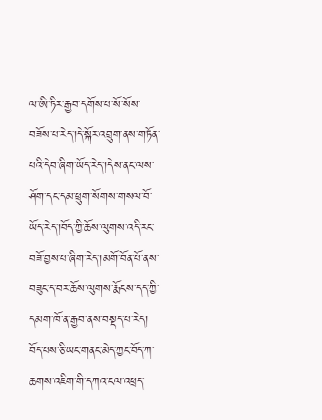ལ་ཨི་ཏིར་རྒྱབ་དགོས་པ་སོ་སོས་བཟོས་པ་རེད་།དེ་སྐོར་འབྲུག་ནས་གཏོན་པའི་དེབ་ཞིག་ཡོད་རེད་།དེས་ནང་ལས་ཤོག་དང་དམ་ཕྲུག་སོགས་གསལ་བོ་ཡོད་རེད་།བོད་ཀྱི་ཆོས་ལུགས་འདི་རང་བཟོ་བྱས་པ་ཞིག་རེད་།མགོ་བོན་པོ་ནས་བཟུང་ད་བར་ཆོས་ལུགས་རྨོངས་དད་ཀྱི་དམག་ཁོ་ན་རྒྱབ་ནས་བསྡད་པ་རེད།
བོད་པས་ཅི་ཡང་གནང་མེད་ཀྱང་བོད་ཀ་ཆགས་འཇིག་གི་དཀའ་ངལ་འཕྲད་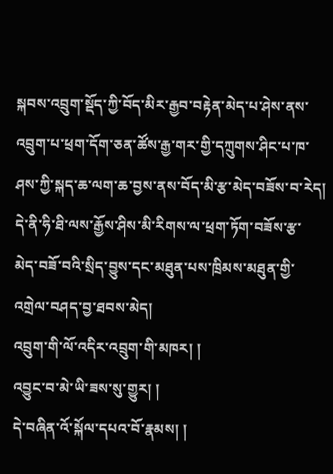སྐབས་འབྲུག་སྡོད་ཀྱི་བོད་མིར་རྒྱབ་བརྟེན་མེད་པ་ཤེས་ནས་འབྲུག་པ་ཕྲག་དོག་ཅན་ཚོས་རྒྱ་གར་གྱི་དཀྲུགས་ཤིང་པ་ཁ་ཤས་ཀྱི་སྐད་ཆ་ལག་ཆ་བྱས་ནས་བོད་མི་རྩ་མེད་བཟོས་བ་རེད། དེ་ནི་ཧི་ཐི་ལས་རྒྱོས་ཤིས་མི་རིགས་ལ་ཕྲག་ཏོག་བཟོས་རྩ་མེད་བཟོ་བའི་སྲིད་བྱུས་དང་མཐུན་པས་ཁྲིམས་མཐུན་གྱི་འགྲེལ་བཤད་བྱ་ཐབས་མེད།
འབྲུག་གི་ལོ་འདིར་འབྲུག་གི་མཁར། །
འབྱུང་བ་མེ་ཡི་ཟས་སུ་གྱུར། །
དེ་བཞིན་འོ་སྐོལ་དཔའ་བོ་རྣམས། །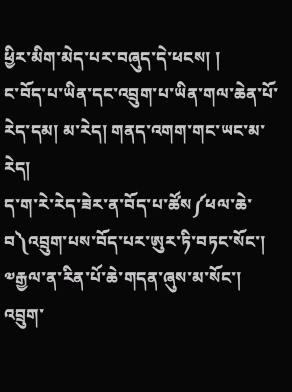ཕྱིར་མིག་མེད་པར་བཞུད་དེ་ཕངས། །
ང་བོད་པ་ཡིན་དང་འབྲུག་པ་ཡིན་གལ་ཆེན་པོ་རེད་དམ། མ་རེད། གནད་འགག་གང་ཡང་མ་རེད།
ད་ག་རེ་རེད་ཟེར་ན་བོད་པ་ཚོས༼ཕལ་ཆེ་བ༽འབྲུག་པས་བོད་པར་ཨུར་ཏི་བཏང་སོང་། ༧རྒྱལ་ན་རིན་པོ་ཆེ་གདན་ཞུས་མ་སོང་། འབྲུག་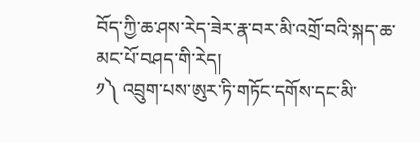བོད་ཀྱི་ཆ་ཤས་རེད་ཟེར་རྣ་བར་མི་འགྲོ་བའི་སྐད་ཆ་མང་པོ་བཤད་གི་རེད།
༡༽ འབྲུག་པས་ཨུར་ཏི་གཏོང་དགོས་དང་མི་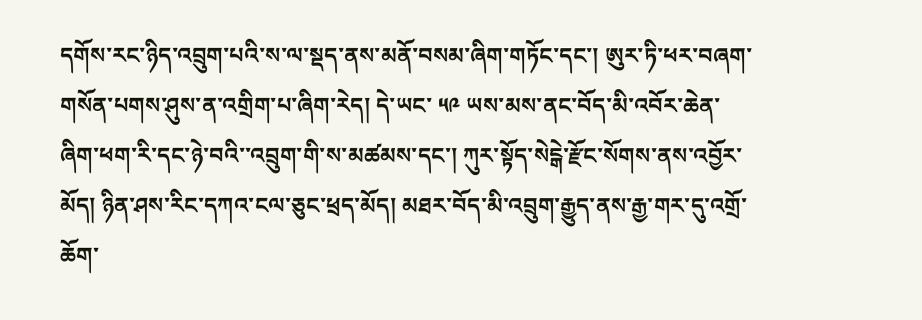དགོས་རང་ཉིད་འབྲུག་པའི་ས་ལ་སྡད་ནས་མནོ་བསམ་ཞིག་གཏོང་དང་། ཨུར་ཏི་ཕར་བཞག་གསོན་པགས་ཤུས་ན་འགྲིག་པ་ཞིག་རེད། དེ་ཡང་ ༥༩ ཡས་མས་ནང་བོད་མི་འབོར་ཆེན་ཞིག་ཕག་རི་དང་ཉེ་བའི་་འབྲུག་གི་ས་མཚམས་དང་། ཀུར་སྟོད་སེངྒེ་རྫོང་སོགས་ནས་འབྱོར་མོད། ཉིན་ཤས་རིང་དཀའ་ངལ་ཅུང་ཕྲད་མོད། མཐར་བོད་མི་འབྲུག་རྒྱུད་ནས་རྒྱ་གར་དུ་འགྲོ་ཆོག་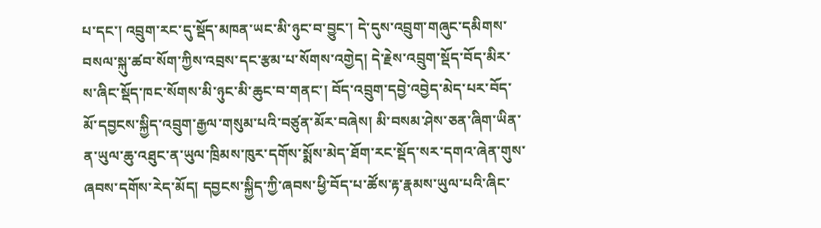པ་དང་། འབྲུག་རང་དུ་སྡོད་མཁན་ཡང་མི་ཉུང་བ་བྱུང་། དེ་དུས་འབྲུག་གཞུང་དམིགས་བསལ་སྐུ་ཚབ་སོག་ཀྱིས་འབྲས་དང་རྩམ་པ་སོགས་འགྱེད། དེ་རྗེས་འབྲུག་སྡོད་བོད་མིར་ས་ཞིང་སྡོད་ཁང་སོགས་མི་ཉུང་མི་ཆུང་བ་གནང་། བོད་འབྲུག་དབྱེ་འབྱེད་མེད་པར་བོད་མོ་དབྱངས་སྐྱིད་འབྲུག་རྒྱལ་གསུམ་པའི་བཙུན་མོར་བཞེས། མི་བསམ་ཤེས་ཅན་ཞིག་ཡིན་ན་ཡུལ་ཆུ་འཐུང་ན་ཡུལ་ཁྲིམས་ཁུར་དགོས་སྨོས་མེད་ཐོག་རང་སྡོད་སར་དགའ་ཞེན་གུས་ཞབས་དགོས་རེད་མོད། དབྱངས་སྐྱིད་ཀྱི་ཞབས་ཕྱི་བོད་པ་ཚོས་རྟ་རྣམས་ཡུལ་པའི་ཞིང་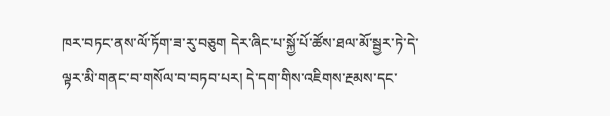ཁར་བཏང་ནས་ལོ་ཏོག་ཟ་རུ་བཅུག དེར་ཞིང་པ་སྐྱོ་པོ་ཚོས་ཐལ་མོ་སྦྱར་ཏེ་དེ་ལྟར་མི་གནང་བ་གསོལ་བ་བཏབ་པར། དེ་དག་གིས་འཇིགས་རྔམས་དང་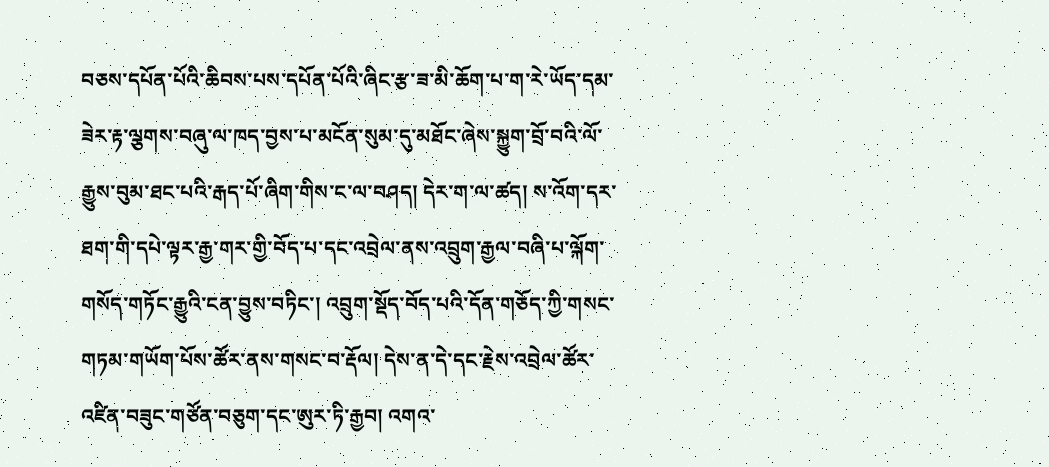བཅས་དཔོན་པོའི་ཆིབས་པས་དཔོན་པོའི་ཞིང་རྩ་ཟ་མི་ཆོག་པ་ག་རེ་ཡོད་དམ་ཟེར་རྟ་ལྕགས་བཞུ་ལ་ཁད་བྱས་པ་མངོན་སུམ་དུ་མཐོང་ཞེས་སྐྱུག་བྲོ་བའི་ལོ་རྒྱུས་བུམ་ཐང་པའི་རྒད་པོ་ཞིག་གིས་ང་ལ་བཤད། དེར་ག་ལ་ཚད། ས་འོག་དར་ཐག་གི་དཔེ་ལྟར་རྒྱ་གར་གྱི་བོད་པ་དང་འབྲེལ་ནས་འབྲུག་རྒྱལ་བཞི་པ་ལྐོག་གསོད་གཏོང་རྒྱུའི་ངན་བྱུས་བཏིང་། འབྲུག་སྡོད་བོད་པའི་དོན་གཅོད་ཀྱི་གསང་གཏམ་གཡོག་པོས་ཚོར་ནས་གསང་བ་རྡོལ། དེས་ན་དེ་དང་རྗེས་འབྲེལ་ཚོར་འཛིན་བཟུང་གཙོན་བཅུག་དང་ཨུར་ཏི་རྒྱབ། འགའ་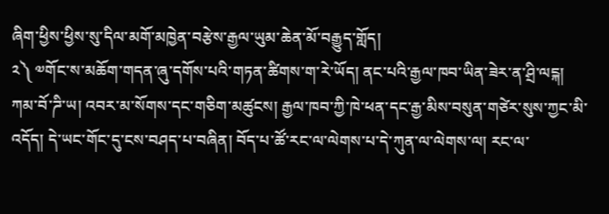ཞིག་ཕྱིས་ཕྱིས་སུ་དིལ་མགོ་མཁྱེན་བརྩེས་རྒྱལ་ཡུམ་ཆེན་མོ་བརྒྱུད་གློད།
༢༽ ༧གོང་ས་མཆོག་གདན་ཞུ་དགོས་པའི་གཏན་ཚིགས་ག་རེ་ཡོད། ནང་པའི་རྒྱལ་ཁབ་ཡིན་ཟེར་ན་ཤྲི་ལངྐ། ཀམ་བོ་ཌི་ཡ། འབར་མ་སོགས་དང་གཅིག་མཚུངས། རྒྱལ་ཁབ་ཀྱི་ཁེ་ཕན་དང་རྒྱ་མིས་བསུན་གཙེར་སུས་ཀྱང་མི་འདོད། དེ་ཡང་གོང་དུ་ངས་བཤད་པ་བཞིན། བོད་པ་ཚོ་རང་ལ་ལེགས་པ་དེ་ཀུན་ལ་ལེགས་ལ། རང་ལ་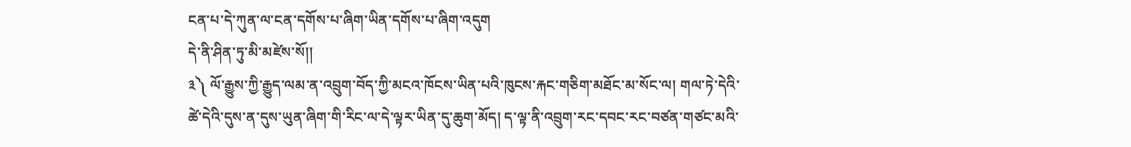ངན་པ་དེ་ཀུན་ལ་ངན་དགོས་པ་ཞིག་ཡིན་དགོས་པ་ཞིག་འདུག
དེ་ནི་ཤིན་ཏུ་མི་མཛེས་སོ།།
༣༽ ལོ་རྒྱུས་ཀྱི་རྒྱུད་ལམ་ན་འབྲུག་བོད་ཀྱི་མངའ་ཁོངས་ཡིན་པའི་ཁུངས་རྐང་གཅིག་མཐོང་མ་སོང་ལ། གལ་ཏེ་དེའི་ཚེ་དེའི་དུས་ན་དུས་ཡུན་ཞིག་གི་རིང་ལ་དེ་ལྟར་ཡིན་དུ་ཆུག་མོད། ད་ལྟ་ནི་འབྲུག་རང་དབང་རང་བཙན་གཙང་མའི་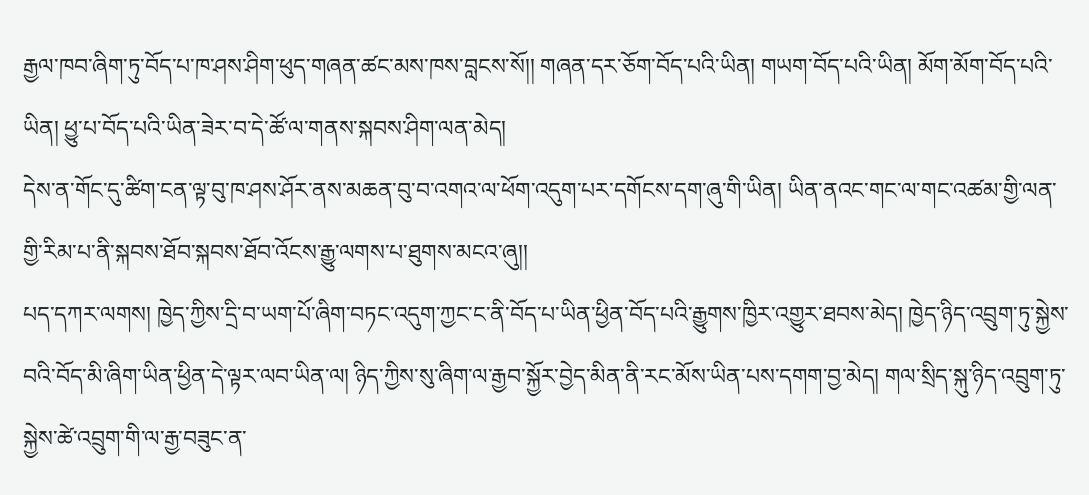རྒྱལ་ཁབ་ཞིག་ཏུ་བོད་པ་ཁ་ཤས་ཤིག་ཕུད་གཞན་ཚང་མས་ཁས་བླངས་སོ།། གཞན་དར་ཅོག་བོད་པའི་ཡིན། གཡག་བོད་པའི་ཡིན། མོག་མོག་བོད་པའི་ཡིན། ཕྱུ་པ་བོད་པའི་ཡིན་ཟེར་བ་དེ་ཚོ་ལ་གནས་སྐབས་ཤིག་ལན་མེད།
དེས་ན་གོང་དུ་ཚིག་ངན་ལྟ་བུ་ཁ་ཤས་ཤོར་ནས་མཆན་བུ་བ་འགའ་ལ་ཕོག་འདུག་པར་དགོངས་དག་ཞུ་གི་ཡིན། ཡིན་ནའང་གང་ལ་གང་འཚམ་གྱི་ལན་གྱི་རིམ་པ་ནི་སྐབས་ཐོབ་སྐབས་ཐོབ་འོངས་རྒྱུ་ལགས་པ་ཐུགས་མངའ་ཞུ།།
པད་དཀར་ལགས། ཁྱེད་ཀྱིས་དྲི་བ་ཡག་པོ་ཞིག་བཏང་འདུག་ཀྱང་ང་ནི་བོད་པ་ཡིན་ཕྱིན་བོད་པའི་རྒྱུགས་ཁྱིར་འགྱུར་ཐབས་མེད། ཁྱེད་ཉིད་འབྲུག་ཏུ་སྐྱེས་བའི་བོད་མི་ཞིག་ཡིན་ཕྱིན་དེ་ལྟར་ལབ་ཡིན་ལ། ཉིད་ཀྱིས་སུ་ཞིག་ལ་རྒྱབ་སྐྱོར་བྱེད་མིན་ནི་རང་མོས་ཡིན་པས་དགག་བྱ་མེད། གལ་སྲིད་སྐུ་ཉིད་འབྲུག་ཏུ་སྐྱེས་ཚེ་འབྲུག་གི་ལ་རྒྱ་བཟུང་ན་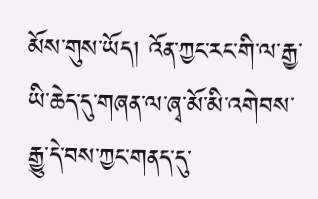མོས་གུས་ཡོད། འོན་ཀྱང་རང་གི་ལ་རྒྱ་ཡི་ཆེད་དུ་གཞན་ལ་ཞྭ་མོ་མི་འགེབས་རྒྱུ་དེ་བས་ཀྱང་གནད་དུ་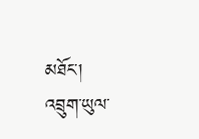མཐོང་།
འབྲུག་ཡུལ་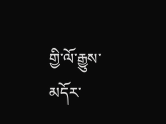གྱི་ལོ་རྒྱུས་མདོར་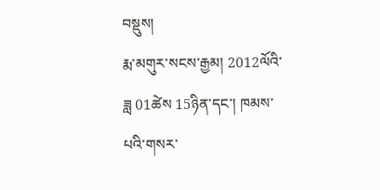བསྡུས།
རྨ་མགུར་སངས་རྒྱམ། 2012ལོའི་ཟླ 01ཚེས 15ཉིན་དང་། ཁམས་པའི་གསར་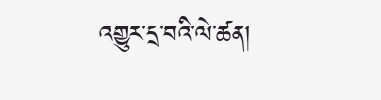འགྱུར་དྲ་བའི་ལེ་ཚན།